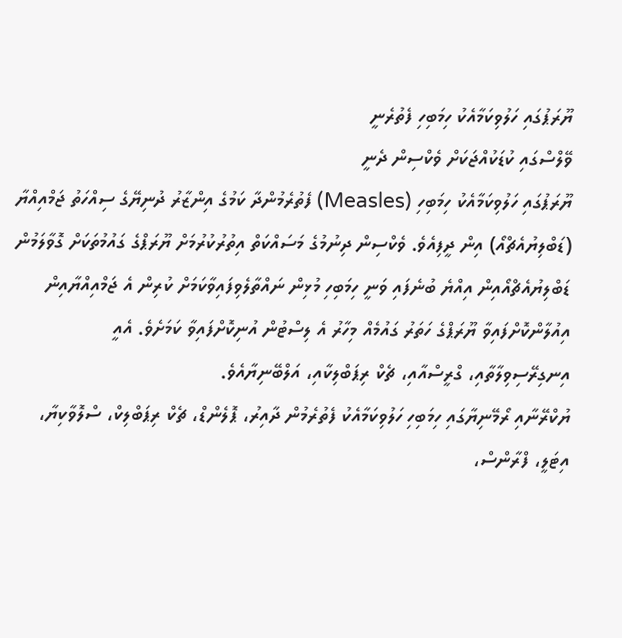ޔޫރަޕުގައި ހަލުވިކަމާއެކު ހިމަބިހި ފެތުރެނީ
ވޭލްސްގައި ކުޑަކުއްޖަކަށް ވެކްސިން ދެނީ
ޔޫރަޕުގައި ހަލުވިކަމާއެކު ހިމަބިހި (Measles) ފެތުރެމުންދާ ކަމުގެ އިންޒާރު ދުނިޔޭގެ ސިއްހަތު ޖަމްއިއްޔާ (ޑަބްލިޔުއެޗްއޯ) އިން ދީފިއެވެ. ވެކްސިން ދިނުމުގެ މަސައްކަތް އިތުރުކުރުމަށް ޔޫރަޕްގެ ގައުމުތަކަށް ގޮވާލަމުން ޑަބްލިޔުއެޗްއޯއިން އިއްޔެ ބުނެފައި ވަނީ ހިމަބިހި މުޅިން ނައްތާލެވިފައިވާކަމަށް ކުރިން އެ ޖަމްއިއްޔާއިން އިއުލާންކޮށްފައިވާ ޔޫރަޕްގެ ހަތަރު ގައުމެއް މިހާރު އެ ލިސްޓުން އުނިކޮށްފައިވާ ކަމަށެވެ. އެއީ އިނގިރޭސިވިލާތާއި، ގްރީސްއާއި، ޗެކް ރިޕަބްލިކާއި، އަލްބޭނިޔާއެވެ.
ޔުކްރޭނާއި ރޯމޭނިޔާގައި ހިމަބިހި ހަލުވިކަމާއެކު ފެތުރެމުން ދާއިރު، ޕޮލެންޑް، ޗެކް ރިޕަބްލިކް، ސްލޮވާކިޔާ، އިޓަލީ، ފްރާންސް،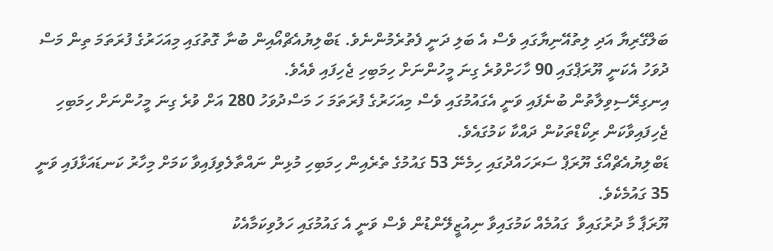ބަލްގޭރިޔާ އަދި ލިތުއޭނިޔާގައި ވެސް އެ ބަލި ދަނީ ފެތުރެމުންނެވެ. ޑަބްލިޔުއެޗްއޯއިން ބުނާ ގޮތުގައި މިއަހަރުގެ ފުރަތަމަ ތިން މަސް ދުވަހު އެކަނީ ޔޫރަޕްގައި 90 ހާހަށްވުރެ ގިނަ މީހުންނަށް ހިމަބިހި ޖެހިފައި ވެއެވެ.
އިނގިރޭސިވިލާތުން ބުނެފައި ވަނީ އެގައުމުގައި ވެސް މިއަހަރުގެ ފުރަތަމަ ހަ މަސްދުވަހު 280 އަށް ވުރެ ގިނަ މީހުންނަށް ހިމަބިހި ޖެހިފައިވާކަން ރިކޯޑްތަކުން ދައްކާ ކަމުގައެވެ.
ޑަބްލިޔުއެޗްއޯގެ ޔޫރަޕް ސަރަހައްދުގައި ހިމެނޭ 53 ގައުމުގެ ތެރެއިން ހިމަބިހި މުޅިން ނައްތާލެވިފައިވާ ކަމަށް މިހާރު ކަނޑައަޅާފައި ވަނީ 35 ގައުމެކެވެ.
ޔޫރަޕާ މާ ދުރުގައިވާ  ގައުމެއް ކަމުގައިވާ ނިއުޒީލޭންޑުން ވެސް ވަނީ އެ ގައުމުގައި ހަލުވިކަމާއެކު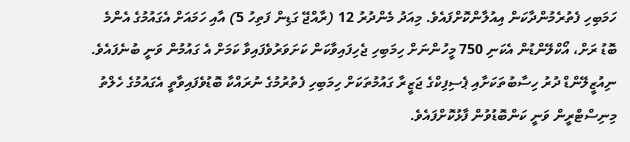ހަމަބިހި ފެތުރެމުންދާކަން އިއުލާންކޮށްފައެވެ. މިއަދު މެންދުރު 12 (ރާއްޖޭ ގަޑިން ފަތިހު 5) އާއި ހަމައަށް އެގައުމުގެ އެންމެ ބޮޑު ރަށް، އޯކްލޭންޑުން އެކަނި 750 މީހުންނަށް ހިމަބިހި ޖެހިފައިވާކަން ކަށަވަރުވެފައިވާ ކަމަށް އެ ގައުމުން ވަނީ ބުނެފައެވެ.
ނިއުޒީލޭންޑް ދުރު ހިސާބުތަކަށާއި ޕެސިފިކްގެ ޖަޒީރާ ގައުމުތަކަށް ހިމަބިހި ފެތުރުމުގެ ނުރައްކާ ބޮޑުވެފައިވާތީ އެގައުމުގެ ހެލްތު މިނިސްޓްރީން ވަނީ ކަންބޮޑުވުން ފާޅުކޮށްފައެވެ.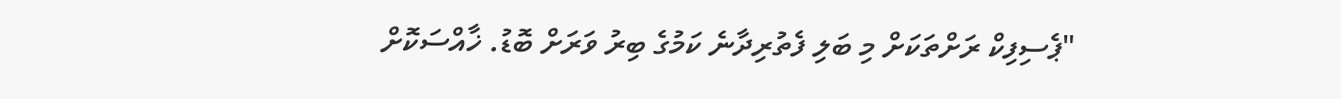"ޕެސިފިކް ރަށްތަކަށް މި ބަލި ފެތުރިދާނެ ކަމުގެ ބިރު ވަރަށް ބޮޑު. ޚާއްސަކޮށް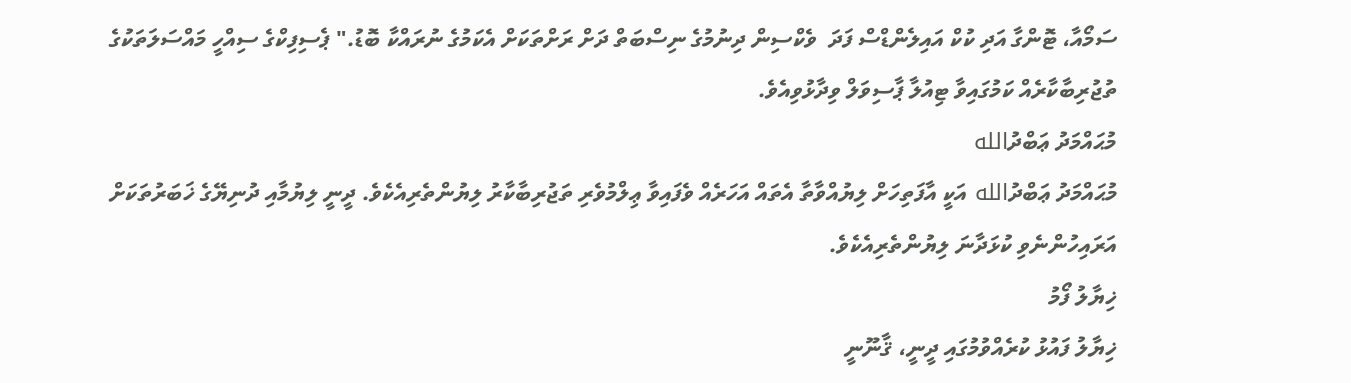ސަމޯއާ، ޓޮންގާ އަދި ކުކް އައިލެންޑްސް ފަދަ  ވެކްސިން ދިނުމުގެ ނިސްބަތް ދަށް ރަށްތަކަށް އެކަމުގެ ނުރައްކާ ބޮޑު." ޕެސިފިކްގެ ސިއްހީ މައްސަލަތަކުގެ ތުޖުރިބާކާރެއް ކަމުގައިވާ ޓިއުލާ ޕާސިވަލް ވިދާޅުވިއެވެ.
މުޙައްމަދު ޢަބްދުالله
މުޙައްމަދު ޢަބްދުالله އަކީ އާފަތިހަށް ލިޔުއްވާތާ އެތައް އަހަރެއް ވެފައިވާ ޢިލްމުވެރި ތަޖުރިބާކާރު ލިޔުންތެރިއެކެވެ. ދީނީ ލިޔުމާއި ދުނިޔޭގެ ޚަބަރުތަކަށް އަރައިހުންނެވި ކުޅަދާނަ ލިޔުންތެރިއެކެވެ.
ޚިޔާލު ފޯމު
ޚިޔާލު ފައުޅު ކުރެއްވުމުގައި ދީނީ، ޤާނޫނީ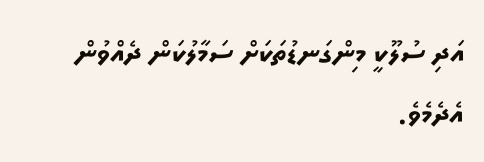އަދި ސުލޫކީ މިންގަނޑުތަކަށް ސަމާލުކަން ދެއްވުން އެދެމެވެ.